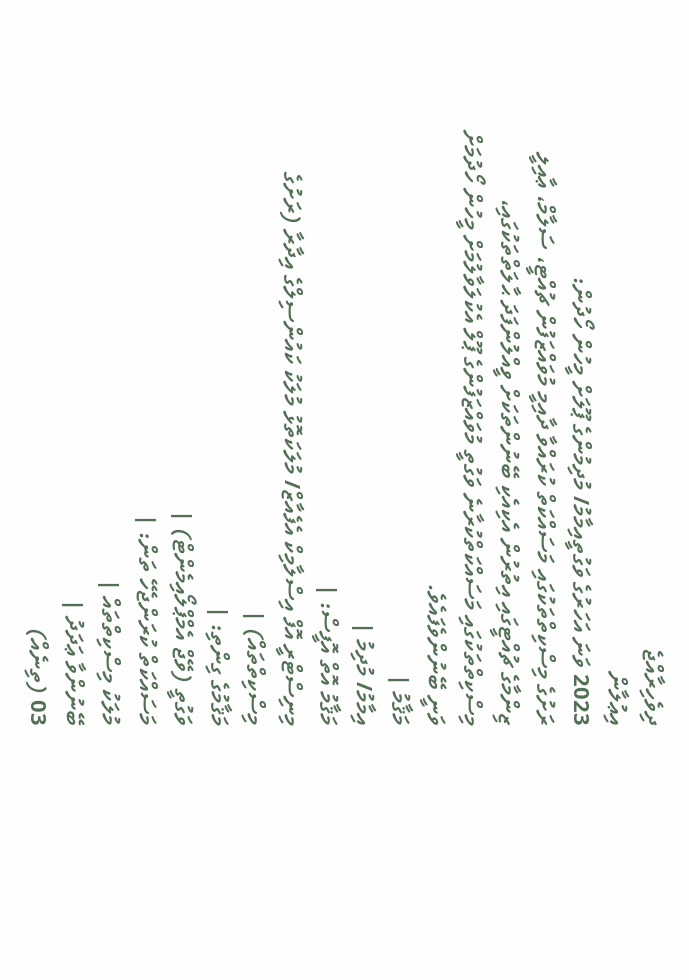ދިވެހިރާއްޖެ
އިޢުލާން
2023 ވަނަ އަހަރުގެ ވަގުތީއިމާމު/ މުދިމުންގެ ޕޫލަށް މީހުން ހޯދުން:
ރަށުގެ މިސްކިތްތަކުގައި މަސައްކަތް ކުރައްވާ ދާއިމީ މުވައްޒަފުން ޗުއްޓީ، ސަލާމް، ޢާއިލީ ޒިންމާގެ ޗުއްޓީގައި އިތުރުން އެކިއެކި ބޭނުންތަކަށް ވީއްލުންފަދަ ޙާލަތްތަކުގައި، މިސްކިތްތަކުގައި މަސައްކަތްކުރާނެ ވަގުތީ މުވައްޒަފުންގެ ޕޫލް އެކުލަވާލުމަށް މީހުން ހޯދުމަށް ވަނީ ބޭނުންވެފައެވެ.
މަޤާމު |
އިމާމު/ މުދިމު |
މަޤާމު އޮތް އޮފީސް: |
މިނިސްޓްރީ އޮފް އިސްލާމިކް އެފެއާޒް/ މުލަކަތޮޅު މުލަކު ކައުންސިލްގެ އިދާރާ (ރަށުގެ މިސްކިތްތައް) |
މަޤާމުގެ ގިންތި: |
ވަގުތީ (ވޭޖް އެމްޕްލޯއިމެންޓް) |
މަސައްކަތް ކުރަންޖެހޭ ތަން: |
މުލަކު މިސްކިތްތައް |
ބޭނުންވާ ޢަދަދު |
03 (ތިނެއް)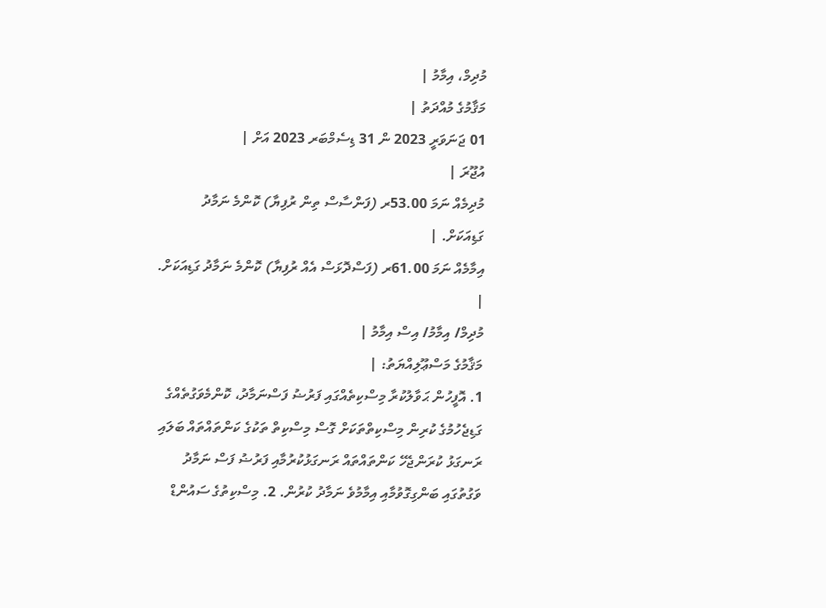މުދިމް، އިމާމު |
މަޤާމުގެ މުއްދަތު |
01 ޖަނަވަރީ 2023 ން 31 ޑިސެމްބަރ 2023 އަށް |
އުޖޫރަ |
މުދިމެއް ނަމަ 53.00ރ (ފަންސާސް ތިން ރުފިޔާ) ކޮންމެ ނަމާދު ގަޑިއަކަށް. |
އިމާމެއް ނަމަ 61.00ރ (ފަސްދޮޅަސް އެއް ރުފިޔާ) ކޮންމެ ނަމާދު ގަޑިއަކަށް. |
މުދިމް/ އިމާމު/ އިސް އިމާމު |
މަޤާމުގެ މަސްޢޫލިއްޔަތު: |
1. އޮފީހުން ޙަވާލުކުރާ މިސްކިތެއްގައި ފަރުޟު ފަސްނަމާދު، ކޮންމެވަގުތެއްގެ ގަޑިޖެހުމުގެ ކުރިން މިސްކިތްތަކަށް ގޮސް މިސްކިތް ތަކުގެ ކަންތައްތައް ބަލައި ރަނގަޅު ކުރަންޖެހޭ ކަންތައްތައް ރަނގަޅުކުރުމާއި ފަރުޟު ފަސް ނަމާދު ވަގުތުގައި ބަންގިގޮވުމާއި އިމާމުވެ ނަމާދު ކުރުން. 2. މިސްކިތުގެ ސައުންޑް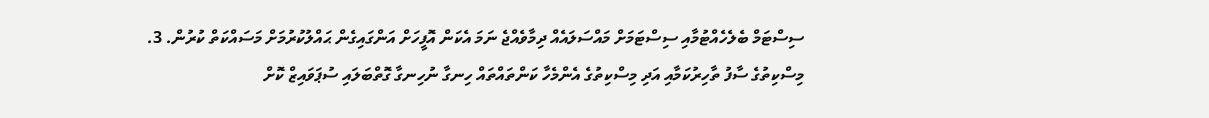ސިސްޓަމް ބެލެހެއްޓުމާއި ސިސްޓަމަށް މައްސަލައެއް ދިމާވެއްޖެ ނަމަ އެކަން އޮފީހަށް އަންގައިގެން ޙައްލުކުރުމަށް މަސައްކަތް ކުރުން. 3. މިސްކިތުގެ ސާފު ތާހިރުކަމާއި އަދި މިސްކިތުގެ އެންމެހާ ކަންތައްތައް ހިނގާ ނުހިނގާ ގޮތްބަލައި ސުޕަވައިޒް ކޮށް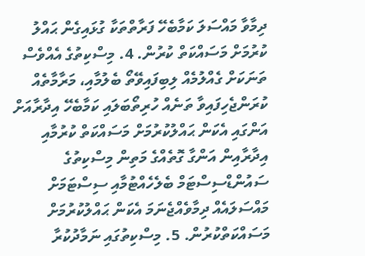ދިމާވާ މައްސަލަ ކަމާބެހޭ ފަރާތްތަކާ ގުޅައިގެން ޙައްލު ކުރުމަށް މަސައްކަތް ކުރުން. 4. މިސްކިތުގެ އެއްވެސް ތަނަކަށް ގެއްލުމެއް ލިބިފައިވޭތޯ ބެލުމާއި، މަރާމާތެއް ކުރަންޖެހިފައިވާ ތަނެއް ހުރިތޯބަލައި ކަމާބެހޭ އިދާރާއަށް އަންގައި އެކަން ޙައްލުކުރުމަށް މަސައްކަތް ކުރުމާއި އިދާރާއިން އަންގާ ގޮތެއްގެ މަތިން މިސްކިތުގެ ސައުންޑްސިސްޓަމް ބެލެހެއްޓުމާއި ސިސްޓަމަށް މައްސަލައެއް ދިމާވެއްޖެނަމަ އެކަން ޙައްލުކުރުމަށް މަސައްކަތްކުރުން. 5. މިސްކިތުގައި ނަމާދުކުރާ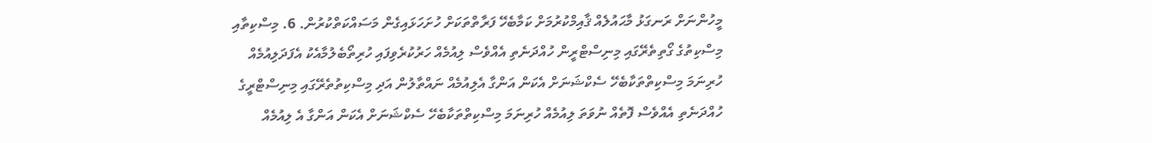މީހުންނަށް ރަނގަޅު މާޙައުލެއް ޤާއިމްކުރުމަށް ކަމާބެހޭ ފަރާތްތަކަށް ހުށަހަޅައިގެން މަސައްކަތްކުރުން. 6. މިސްކިތާއި މިސްކިތުގެ ގޯތިތެރޭގައި މިނިސްޓްރީން ހުއްދަނެތި އެއްވެސް ލިއުމެއް ހަރުކުރެވިފައި ހުރިތޯބެލުމާއެކު އެފަދަލިއުމެއް ހުރިނަމަ މިސްކިތްތަކާބެހޭ ސެކްޝަނަށް އެކަން އަންގާ އެލިއުމެއް ނައްތާލުން އަދި މިސްކިތުތެރޭގައި މިނިސްޓްރީގެ ހުއްދަނެތި އެއްވެސް ފޮތެއް ނުވަތަ ލިއުމެއް ހުރިނަމަ މިސްކިތްތަކާބެހޭ ސެކްޝަނަށް އެކަން އަންގާ އެ ލިއުމެއް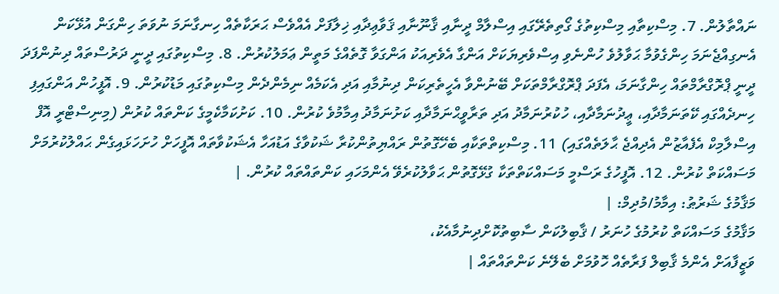ނައްތާލުން. 7. މިސްކިތާއި މިސްކިތުގެ ގޯތިތެރޭގައި އިސްލާމް ދީނާއި ޤާނޫނާއި ޤަވާޢިދާއި ޚިލާފަށް އެއްވެސް ޙަރަކާތެއް ހިނގާނަމަ ނުވަތަ ހިންގަން އުޅޭކަން އެނގިއްޖެނަމަ ހިންގެވުމާ ޙަވާލުވެ ހުންނެވި އިސްވެރިޔަކަށް އަންގާ އެވެރިއަކު އަންގަވާ ގޮތެއްގެ މަތީން ޢަމަލުކުރުން. 8. މިސްކިތުގައި ދީނީ ދަރުސްތައް ދިނުންފަދަ ދީނީ ޕްރޮގްރާމްތައް ހިންގާނަމަ، އެފަދަ ޕްރޮގްރާމްތަކަށް ބޭނުންވާ އެހީތެރިކަން ދިނުމާއި އަދި އެކަމެއް ނިމެންދެން މިސްކިތުގައި މަޑުކުރުން. 9. އޮފީހުން އަންގައިފި ހިނދެއްގައި ކޭތަނަމާދާއި، ޢީދުނަމާދާއި، ހުކުރުނަމާދު އަދި ތަރާވީޙްނަމާދާއި ކަށުނަމާދު އިމާމުވެ ކުރުން. 10. ކަށުކަމާކެމީގެ ކަންތައް ކުރުން (މިނިސްޓްރީ އޮފް އިސްލާމިކް އެފެއާޒުން އެދިއްޖެ ޙާލަތެއްގައި) 11. މިސްކިތްތަކާއި ބެހޭގޮތުން ރައްޔިތުންކުރާ ޝަކުވާގެ އަޑުއަހާ އެޝަކުވާތައް އޮފީހަށް ހުށަހަޅައިގެން ޙައްލުކުރުމަށް މަސައްކަތް ކުރުން. 12. އޮފީހުގެ ރަސްމީ މަސައްކަތްތަކާ ގުޅޭގޮތުން ޙަވާލުކުރެވޭ އެންމަހައި ކަންތައްތައް ކުރުން. |
މަޤާމުގެ ޝަރުޠު: އިމާމު/މުދިމް: |
މަޤާމުގެ މަސައްކަތް ކުރުމުގެ ހުނަރު / ޤާބިލުކަން ސާބިތުކޮށްދިނުމާއެކު،
ވަޒީފާއަށް އެންމެ ޤާބިލް ފަރާތެއް ހޮވުމަށް ބެލޭނެ ކަންތައްތައް |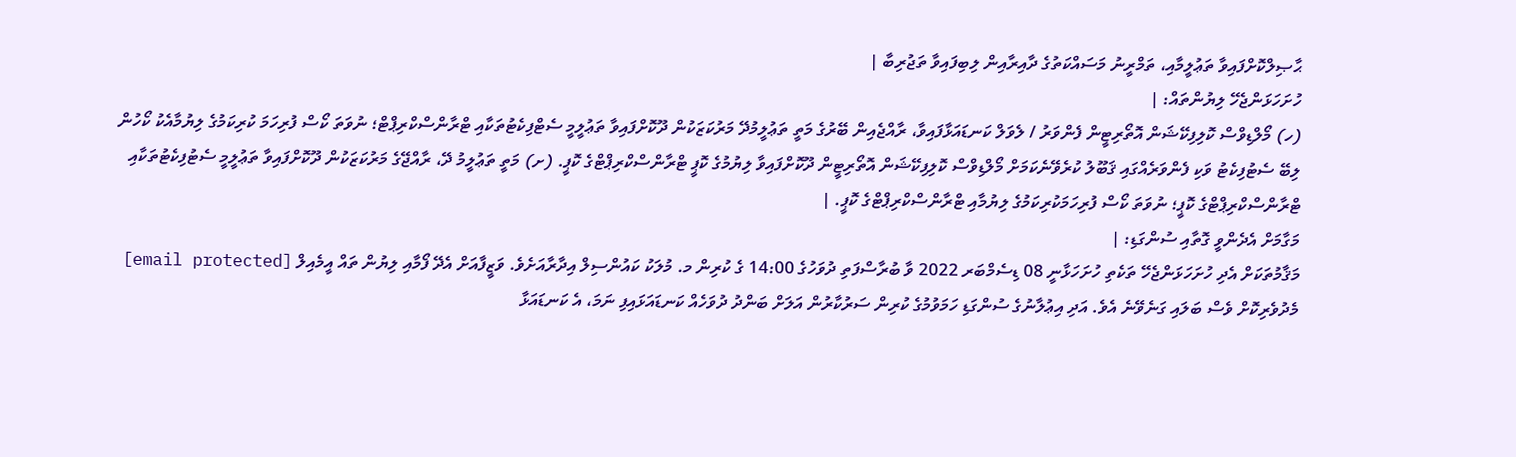ޙާޞިލްކޮށްފައިވާ ތަޢުލީމާއި، ތަމްރީނު މަސައްކަތުގެ ދާއިރާއިން ލިބިފައިވާ ތަޖުރިބާ |
ހުށަހަޅަންޖެހޭ ލިޔުންތައް: |
(ހ) މޯލްޑިވްސް ކޮލިފިކޭޝަން އޮތޯރިޓީން ފެންވަރު / ލެވަލް ކަނޑައަޅާފައިވާ، ރާއްޖެއިން ބޭރުގެ މަތީ ތަޢުލީމުދޭ މަރުކަޒަކުން ދޫކޮށްފައިވާ ތަޢުލީމީ ސެޓްފިކެޓުތަކާއި ޓްރާންސްކްރިޕްޓް؛ ނުވަތަ ކޯސް ފުރިހަމަ ކުރިކަމުގެ ލިޔުމާއެކު ކޯހުން ލިބޭ ސެޓުފިކެޓު ވަކި ފެންވަރެއްގައި ޤަބޫލު ކުރެވޭނެކަމަށް މޯލްޑިވްސް ކޮލިފިކޭޝަން އޮތޯރިޓީން ދޫކޮށްފައިވާ ލިޔުމުގެ ކޮޕީ ޓްރާންސްކްރިޕްޓްގެ ކޮޕީ. (ށ) މަތީ ތަޢުލީމު ދޭ، ރާއްޖޭގެ މަރުކަޒަކުން ދޫކޮށްފައިވާ ތަޢުލީމީ ސެޓުފިކެޓުތަކާއި ޓްރާންސްކްރިޕްޓްގެ ކޮޕީ؛ ނުވަތަ ކޯސް ފުރިހަމަކުރިކަމުގެ ލިޔުމާއި ޓްރާންސްކްރިޕްޓްގެ ކޮޕީ. |
މަގާމަށް އެދެންވީ ގޮތާއި ސުންގަޑި: |
މަޤާމުތަކަށް އެދި ހުށަހަޅަންޖެހޭ ތަކެތި ހުށަހަޅާނީ 08 ޑިސެމްބަރ 2022 ވާ ބުރާސްފަތި ދުވަހުގެ 14:00 ގެ ކުރިން މ. މުލަކު ކައުންސިލް އިދާރާއަށެވެ. ވަޒީފާއަށް އެދޭ ފޯމާއި ލިޔުން ތައް އީމެއިލް [email protected] މެދުވެރިކޮށް ވެސް ބަލައި ގަނެވޭނެ އެވެ. އަދި އިޢުލާނުގެ ސުންގަޑި ހަމަވުމުގެ ކުރިން ސަރުކާރުން އަލަށް ބަންދު ދުވަހެއް ކަނޑައަޅައިފި ނަމަ، އެ ކަނޑައަޅާ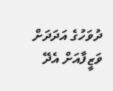ދުވަހުގެ އަދަދަށް ވަޒީފާއަށް އެދޭ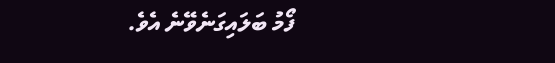ފޯމު ބަލައިގަނެވޭނެ އެވެ.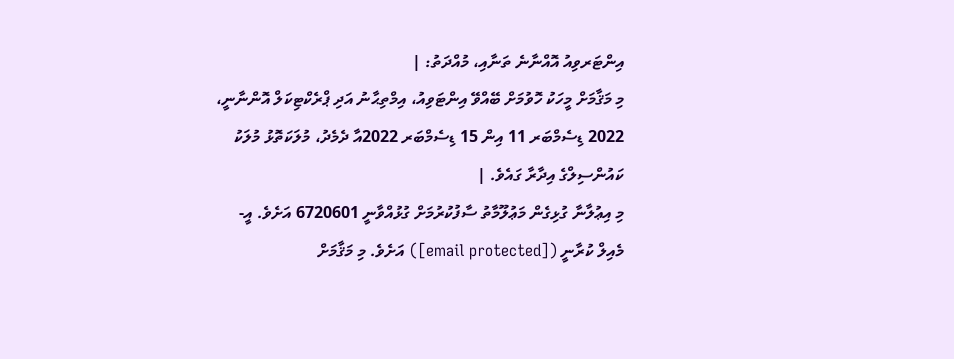އިންޓަރވިއު އޮއްނާނެ ތަނާއި، މުއްދަތު: |
މި މަޤާމަށް މީހަކު ހޮވުމަށް ބޭއްވޭ އިންޓަވިއު، އިމްތިޙާނު އަދި ޕްރެކްޓިކަލް އޮންނާނީ، 2022 ޑިސެމްބަރ 11 އިން 15 ޑިސެމްބަރ 2022އާ ދެމެދު، މުލަކަތޮޅު މުލަކު ކައުންސިލްގެ އިދާރާ ގައެވެ. |
މި އިޢުލާނާ ގުޅިގެން މަޢުލޫމާތު ސާފުކުރުމަށް ގުޅުއްވާނީ 6720601 އަށެވެ. އީ-މެއިލް ކުރާނީ ([email protected]) އަށެވެ. މި މަޤާމަށް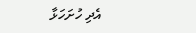އެދި ހުށަހަޅާ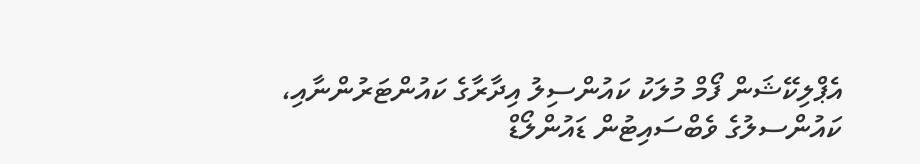އެޕްލިކޭޝަން ފޯމް މުލަކު ކައުންސިލު އިދާރާގެ ކައުންޓަރުންނާއި، ކައުންސލުގެ ވެބްސައިޓުން ޑައުންލޯޑް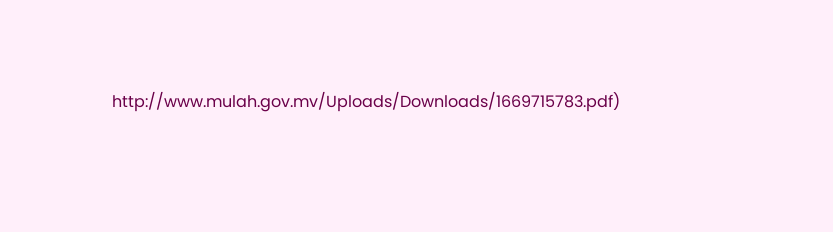http://www.mulah.gov.mv/Uploads/Downloads/1669715783.pdf)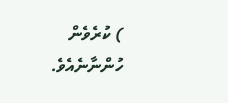) ކުރެވެން ހުންނާނެއެވެ.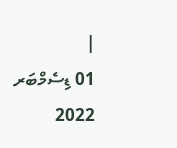|
01 ޑިސެމްބަރ 2022